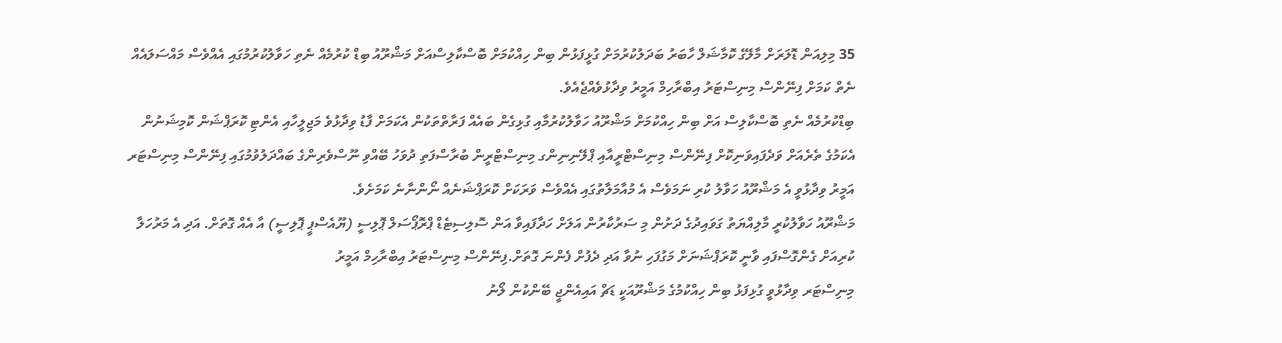35 މިލިއަން ޑޮލަރަށް މާލޭގެ ކޮމާޝަލް ހާބަރު ބަދަލުކުރުމަށް ގުޅީފަޅުން ބިން ހިއްކުމަށް ބޮސްކާލިސްއަށް މަޝްރޫއު ބިޑް ކުރުމެއް ނެތި ހަވާލުކުރުމުގައި އެއްވެސް މައްސަލައެއް ނެތް ކަމަށް ފިނޭންސް މިނިސްޓަރު އިބްރާހިމް އަމީރު ވިދާޅުވެއްޖެއެވެ.
ބިޑްކުރުމެއް ނެތި ބޮސްކާލިސް އަށް ބިން ހިއްކުމަށް މަޝްރޫއު ހަވާލުކުރުމާއި ގުޅިގެން ބައެއް ފަރާތްތަކުން އެކަމަށް ފާޑު ވިދާޅުވެ މަޖިލީހާއި އެންޓި ކޮރަޕްޝަން ކޮމިޝަނުން އެކަމުގެ ތެރެއަށް ވަދެފައިވަނިކޮށް ފިނޭންސް މިނިސްޓްރީއާއި ޕްލޭނިނިންގ މިނިސްޓްރީން ބުރާސްފަތި ދުވަހު ބޭއްވި ނޫސްވެރިންގެ ބައްދަލުވުމުގައި ފިނޭންސް މިނިސްޓަރ އަމީރު ވިދާޅުވީ އެ މަޝްރޫއު ހަވާލު ކުރި ނަމަވެސް އެ މުއާމަލާތުގައި އެއްވެސް ވަރަކަށް ކޮރަޕްޝަނެއް ނޯންނާނެ ކަމަށެވެ.
މަޝްރޫއު ހަވާލުކުރީ މާލިއްޔަތު ގަވައިދުގެ ދަށުން މި ސަރުކާރުން އަލަށް ހަދާފައިވާ އަން ސޮލިސިޓެޑް ޕްރޮޕޯސަލް ޕޮލިސީ (ޔޫއެސްޕީ ޕޮލިސީ) އާ އެއް ގޮތަށް. އަދި އެ މަރުހަލާ ކުރިއަށް ގެންގޮސްފައި ވާނީ ކޮރަޕްޝަނަށް މަގުފަހި ނުވާ އަދި ދެފުށް ފެންނަ ގޮތަށް.ފިނޭންސް މިނިސްޓަރު އިބްރާހިމް އަމީރު
މިނިސްޓަރ ވިދާޅުވީ ގުޅިފަޅު ބިން ހިއްކުމުގެ މަޝްރޫއަކީ ޑަޗް އައިއެންޖީ ބޭންކުން ލޯނު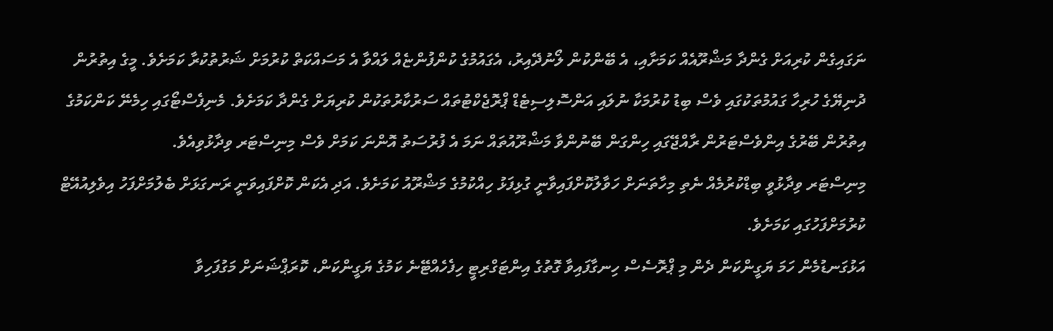ނަގައިގެން ކުރިއަށް ގެންދާ މަޝްރޫއެއް ކަމަށާއި، އެ ބޭންކުން ލޯނުދޭއިރު، އެގައުމުގެ ކުންފުންޏެއް ލައްވާ އެ މަސައްކަތް ކުރުމަށް ޝަރުތުކުރާ ކަމަށެވެ. މީގެ އިތުރުން ދުނިޔޭގެ ހުރިހާ ގައުމުތަކުގައި ވެސް ބިޑު ކުރުމަކާ ނުލައި އަންސޮލިސިޓެޑް ޕްރޮޖެކްޓުތައް ސަރުކާރުތަކުން ކުރިޔަށް ގެންދާ ކަމަށެވެ. މެނިފެސްޓޯގައި ހިމެނޭ ކަންކަމުގެ އިތުރުން ބޭރުގެ އިންވެސްޓަރުން ރާއްޖޭގައި ހިންގަން ބޭނުންވާ މަޝްރޫއުތައް ނަމަ އެ ފުރުސަތު އޮންނަ ކަމަށް ވެސް މިނިސްޓަރ ވިދާޅުވިއެވެ.
މިނިސްޓަރ ވިދާޅުވީ ބިޑްކުރުމެއް ނެތި މިހާތަނަށް ހަވާލުކޮށްފައިވާނީ ގުޅިފަޅު ހިއްކުމުގެ މަޝްރޫއު ކަމަށެވެ. އަދި އެކަން ކޮށްފައިވަނީ ރަނގަޅަށް ބެލުމަށްފަހު އިވެލިއުއޭޓް ކުރުމަށްފަހުގައި ކަމަށެވެ.
އަޅުގަނޑުމެން ހަމަ ޔަގީންކަން ދެން މި ޕްރޮސެސް ހިނގާފައިވާ ގޮތުގެ އިންޓަގްރިޓީ ހިފެހެއްޓޭނެ ކަމުގެ ޔަގީންކަން، ކޮރަޕްޝަނަށް މަގުފަހިވާ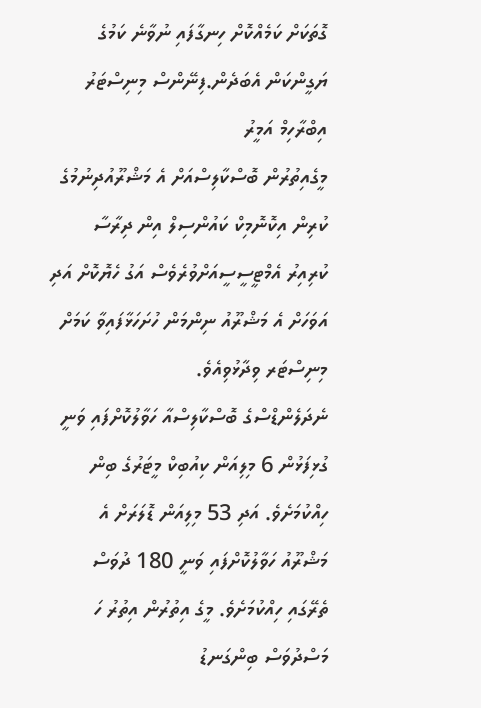ގޮތަކަށް ކަމެއްކޮށް ހިނގާފައި ނުވާނެ ކަމުގެ ޔަގީންކަން އެބަދެން.ފިނޭންސް މިނިސްޓަރު އިބްރާހިމް އަމީރު
މީގެއިތުރުން ބޮސްކާލިސްއަށް އެ މަޝްރޫއުދިނުމުގެ ކުރިން އިކޮނޮމިކް ކައުންސިލް އިން ދިރާސާ ކުރިއިރު އެމްޓީސީސީއަށްވުރެވެސް އަގު ހެޔޮކޮށް އަދި އަވަހަށް އެ މަޝްރޫއު ނިންމަން ހުށަހަޅާފައިވާ ކަމަށް މިނިސްޓަރ ވިދާޅުވިއެވެ.
ނެދަލެންޑްސްގެ ބޮސްކާލިސްއާ ހަވާލުކޮށްފައި ވަނީ ގުޅިފަޅުން 6 މިލިއަން ކިއުބިކް މީޓަރުގެ ބިން ހިއްކުމަށެވެ. އަދި 53 މިލިއަން ޑޮލަރަށް އެ މަޝްރޫއު ހަވާލުކޮށްފައި ވަނީ 180 ދުވަސް ތެރޭގައި ހިއްކުމަށެވެ. މީގެ އިތުރުން އިތުރު ހަ މަސްދުވަސް ބިންގަނޑު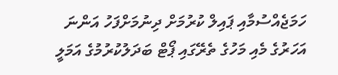ހަމަޖެއްސުމާއި ޕައިލް ކުރުމަށް ދިނުމަށްފަހު އަންނަ އަހަރުގެ މެއި މަހުގެ ތެރޭގައި ޕޯޓް ބަދަލުކުރުމުގެ އަމަލީ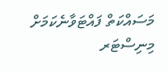މަސައްކަތް ފައްޓަވާނެކަމަށް މިނިސްޓަރ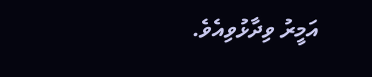އަމީރު ވިދާޅުވިއެވެ.